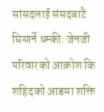सांसदलाई संसदबाटै घिसार्ने धम्कीः जेनजी परिवारको आक्रोश कि शहिदको आडमा शक्ति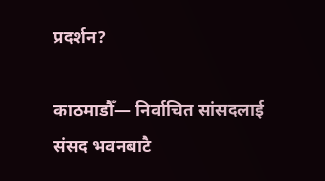प्रदर्शन?

काठमाडौँ— निर्वाचित सांसदलाई संसद भवनबाटै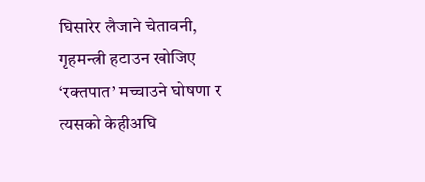घिसारेर लैजाने चेतावनी, गृहमन्त्री हटाउन खोजिए ‘रक्तपात’ मच्चाउने घोषणा र त्यसको केहीअघि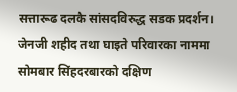सत्तारूढ दलकै सांसदविरुद्ध सडक प्रदर्शन। जेनजी शहीद तथा घाइते परिवारका नाममा सोमबार सिंहदरबारको दक्षिण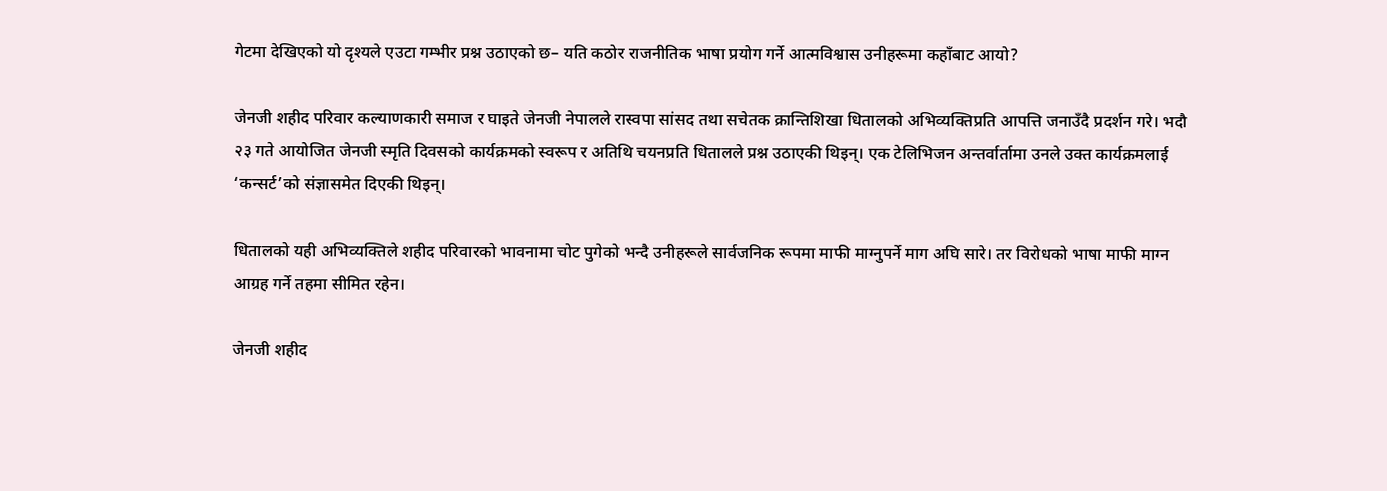गेटमा देखिएको यो दृश्यले एउटा गम्भीर प्रश्न उठाएको छ– यति कठोर राजनीतिक भाषा प्रयोग गर्ने आत्मविश्वास उनीहरूमा कहाँबाट आयो?

जेनजी शहीद परिवार कल्याणकारी समाज र घाइते जेनजी नेपालले रास्वपा सांसद तथा सचेतक क्रान्तिशिखा धितालको अभिव्यक्तिप्रति आपत्ति जनाउँदै प्रदर्शन गरे। भदौ २३ गते आयोजित जेनजी स्मृति दिवसको कार्यक्रमको स्वरूप र अतिथि चयनप्रति धितालले प्रश्न उठाएकी थिइन्। एक टेलिभिजन अन्तर्वार्तामा उनले उक्त कार्यक्रमलाई ‘कन्सर्ट’को संज्ञासमेत दिएकी थिइन्।

धितालको यही अभिव्यक्तिले शहीद परिवारको भावनामा चोट पुगेको भन्दै उनीहरूले सार्वजनिक रूपमा माफी माग्नुपर्ने माग अघि सारे। तर विरोधको भाषा माफी माग्न आग्रह गर्ने तहमा सीमित रहेन।

जेनजी शहीद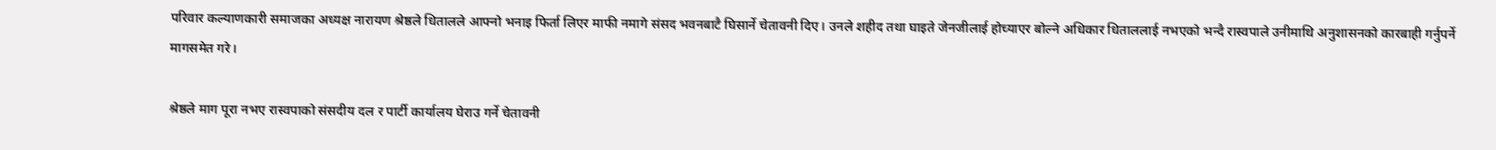परिवार कल्याणकारी समाजका अध्यक्ष नारायण श्रेष्ठले धितालले आफ्नो भनाइ फिर्ता लिएर माफी नमागे संसद भवनबाटै घिसार्ने चेतावनी दिए। उनले शहीद तथा घाइते जेनजीलाई होच्याएर बोल्ने अधिकार धिताललाई नभएको भन्दै रास्वपाले उनीमाथि अनुशासनको कारबाही गर्नुपर्ने मागसमेत गरे।

श्रेष्ठले माग पूरा नभए रास्वपाको संसदीय दल र पार्टी कार्यालय घेराउ गर्ने चेतावनी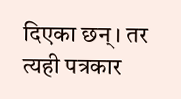दिएका छन्। तर त्यही पत्रकार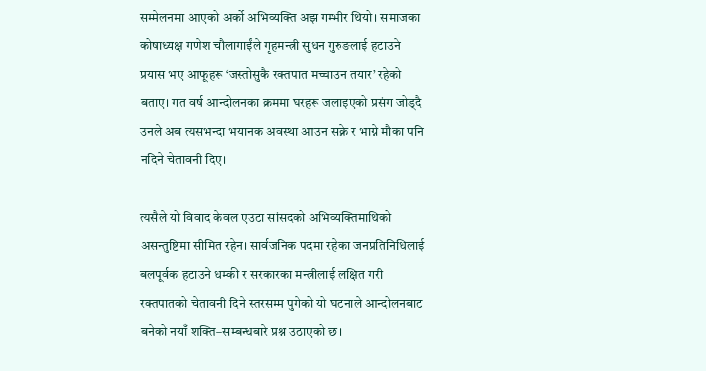सम्मेलनमा आएको अर्को अभिव्यक्ति अझ गम्भीर थियो। समाजका कोषाध्यक्ष गणेश चौलागाईंले गृहमन्त्री सुधन गुरुङलाई हटाउने प्रयास भए आफूहरू ‘जस्तोसुकै रक्तपात मच्चाउन तयार’ रहेको बताए। गत वर्ष आन्दोलनका क्रममा घरहरू जलाइएको प्रसंग जोड्दै उनले अब त्यसभन्दा भयानक अवस्था आउन सक्ने र भाग्ने मौका पनि नदिने चेतावनी दिए।

त्यसैले यो विवाद केवल एउटा सांसदको अभिव्यक्तिमाथिको असन्तुष्टिमा सीमित रहेन। सार्वजनिक पदमा रहेका जनप्रतिनिधिलाई बलपूर्वक हटाउने धम्की र सरकारका मन्त्रीलाई लक्षित गरी रक्तपातको चेतावनी दिने स्तरसम्म पुगेको यो घटनाले आन्दोलनबाट बनेको नयाँ शक्ति–सम्बन्धबारे प्रश्न उठाएको छ।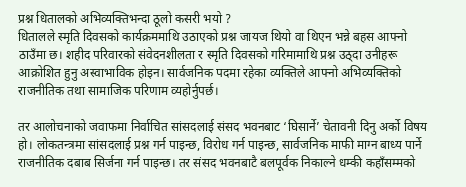प्रश्न धितालको अभिव्यक्तिभन्दा ठूलो कसरी भयो ?
धितालले स्मृति दिवसको कार्यक्रममाथि उठाएको प्रश्न जायज थियो वा थिएन भन्ने बहस आफ्नो ठाउँमा छ। शहीद परिवारको संवेदनशीलता र स्मृति दिवसको गरिमामाथि प्रश्न उठ्दा उनीहरू आक्रोशित हुनु अस्वाभाविक होइन। सार्वजनिक पदमा रहेका व्यक्तिले आफ्नो अभिव्यक्तिको राजनीतिक तथा सामाजिक परिणाम व्यहोर्नुपर्छ।

तर आलोचनाको जवाफमा निर्वाचित सांसदलाई संसद भवनबाट ‘घिसार्ने’ चेतावनी दिनु अर्को विषय हो। लोकतन्त्रमा सांसदलाई प्रश्न गर्न पाइन्छ, विरोध गर्न पाइन्छ, सार्वजनिक माफी माग्न बाध्य पार्ने राजनीतिक दबाब सिर्जना गर्न पाइन्छ। तर संसद भवनबाटै बलपूर्वक निकाल्ने धम्की कहाँसम्मको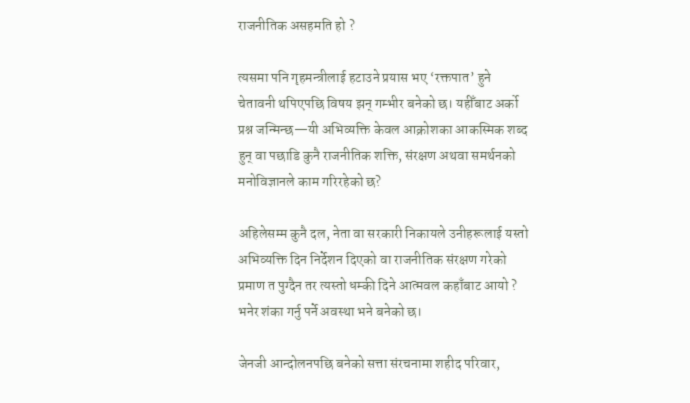राजनीतिक असहमति हो ?

त्यसमा पनि गृहमन्त्रीलाई हटाउने प्रयास भए ‘रक्तपात’ हुने चेतावनी थपिएपछि विषय झन् गम्भीर बनेको छ। यहीँबाट अर्को प्रश्न जन्मिन्छ—यी अभिव्यक्ति केवल आक्रोशका आकस्मिक शब्द हुन् वा पछाडि कुनै राजनीतिक शक्ति, संरक्षण अथवा समर्थनको मनोविज्ञानले काम गरिरहेको छ?

अहिलेसम्म कुनै दल, नेता वा सरकारी निकायले उनीहरूलाई यस्तो अभिव्यक्ति दिन निर्देशन दिएको वा राजनीतिक संरक्षण गरेको प्रमाण त पुग्दैन तर त्यस्तो धम्की दिने आत्मवल कहाँबाट आयो ? भनेर शंका गर्नु पर्ने अवस्था भने बनेको छ।

जेनजी आन्दोलनपछि बनेको सत्ता संरचनामा शहीद परिवार,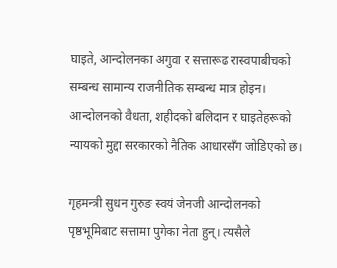घाइते, आन्दोलनका अगुवा र सत्तारूढ रास्वपाबीचको सम्बन्ध सामान्य राजनीतिक सम्बन्ध मात्र होइन। आन्दोलनको वैधता, शहीदको बलिदान र घाइतेहरूको न्यायको मुद्दा सरकारको नैतिक आधारसँग जोडिएको छ।

गृहमन्त्री सुधन गुरुङ स्वयं जेनजी आन्दोलनको पृष्ठभूमिबाट सत्तामा पुगेका नेता हुन्। त्यसैले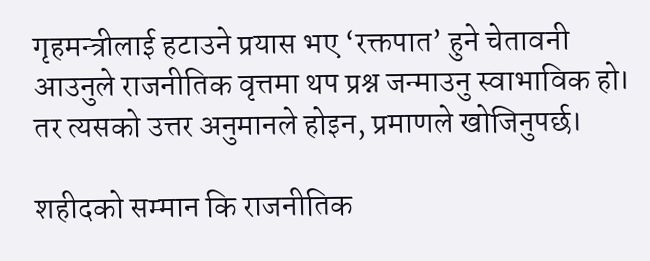गृहमन्त्रीलाई हटाउने प्रयास भए ‘रक्तपात’ हुने चेतावनी आउनुले राजनीतिक वृत्तमा थप प्रश्न जन्माउनु स्वाभाविक हो। तर त्यसको उत्तर अनुमानले होइन, प्रमाणले खोजिनुपर्छ।

शहीदको सम्मान कि राजनीतिक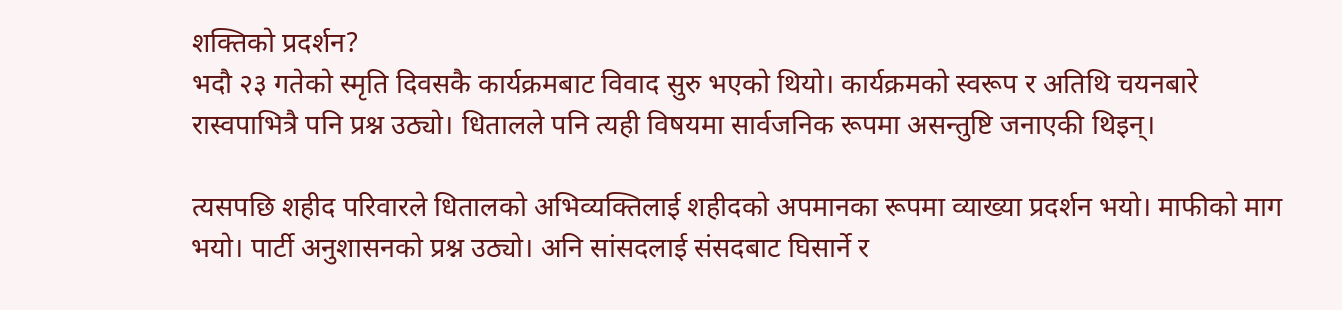शक्तिको प्रदर्शन?
भदौ २३ गतेको स्मृति दिवसकै कार्यक्रमबाट विवाद सुरु भएको थियो। कार्यक्रमको स्वरूप र अतिथि चयनबारे रास्वपाभित्रै पनि प्रश्न उठ्यो। धितालले पनि त्यही विषयमा सार्वजनिक रूपमा असन्तुष्टि जनाएकी थिइन्।

त्यसपछि शहीद परिवारले धितालको अभिव्यक्तिलाई शहीदको अपमानका रूपमा व्याख्या प्रदर्शन भयो। माफीको माग भयो। पार्टी अनुशासनको प्रश्न उठ्यो। अनि सांसदलाई संसदबाट घिसार्ने र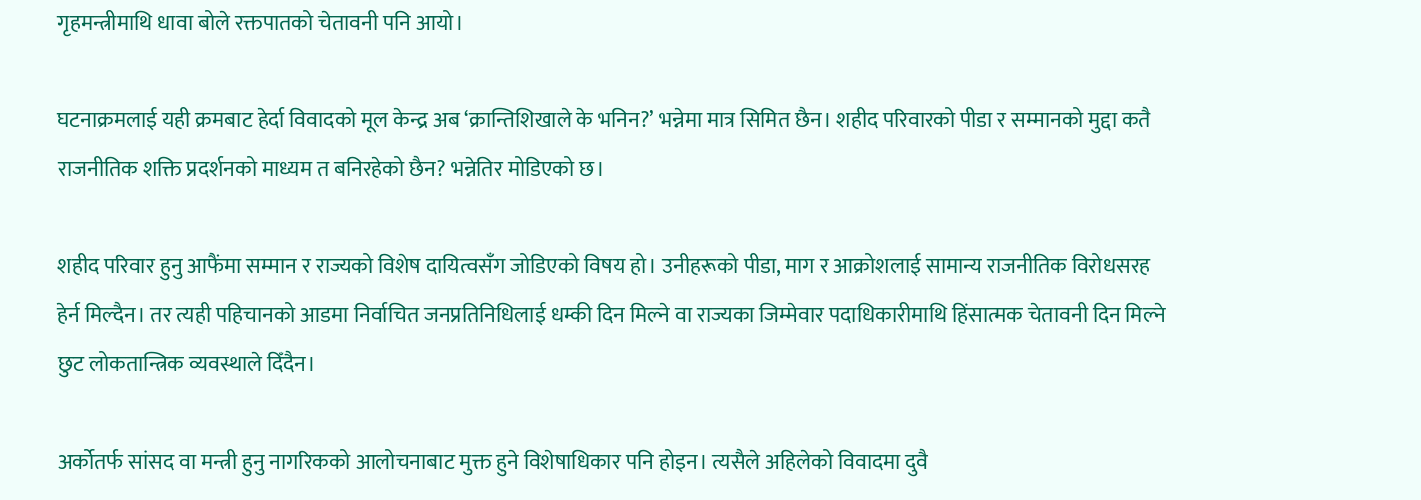गृहमन्त्रीमाथि धावा बोले रक्तपातको चेतावनी पनि आयो।

घटनाक्रमलाई यही क्रमबाट हेर्दा विवादको मूल केन्द्र अब ‘क्रान्तिशिखाले के भनिन?’ भन्नेमा मात्र सिमित छैन। शहीद परिवारको पीडा र सम्मानको मुद्दा कतै राजनीतिक शक्ति प्रदर्शनको माध्यम त बनिरहेको छैन? भन्नेतिर मोडिएको छ।

शहीद परिवार हुनु आफैंमा सम्मान र राज्यको विशेष दायित्वसँग जोडिएको विषय हो। उनीहरूको पीडा, माग र आक्रोशलाई सामान्य राजनीतिक विरोधसरह हेर्न मिल्दैन। तर त्यही पहिचानको आडमा निर्वाचित जनप्रतिनिधिलाई धम्की दिन मिल्ने वा राज्यका जिम्मेवार पदाधिकारीमाथि हिंसात्मक चेतावनी दिन मिल्ने छुट लोकतान्त्रिक व्यवस्थाले दिँदैन।

अर्कोतर्फ सांसद वा मन्त्री हुनु नागरिकको आलोचनाबाट मुक्त हुने विशेषाधिकार पनि होइन। त्यसैले अहिलेको विवादमा दुवै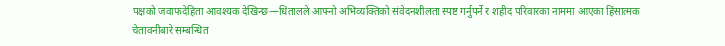पक्षको जवाफदेहिता आवश्यक देखिन्छ—धितालले आफ्नो अभिव्यक्तिको संवेदनशीलता स्पष्ट गर्नुपर्ने र शहीद परिवारका नाममा आएका हिंसात्मक चेतावनीबारे सम्बन्धित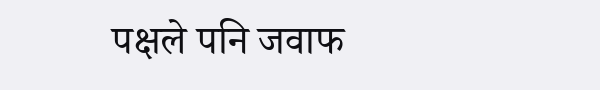पक्षले पनि जवाफ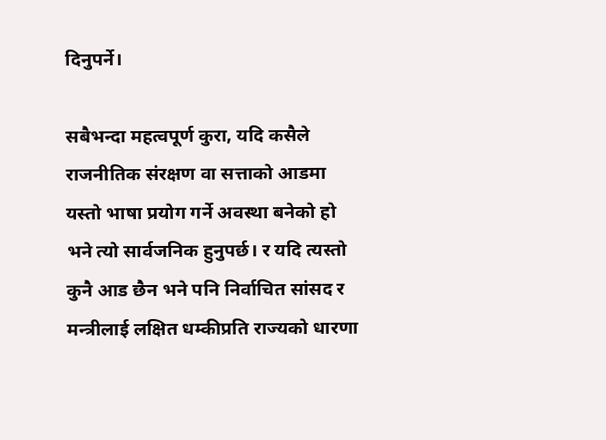दिनुपर्ने।

सबैभन्दा महत्वपूर्ण कुरा, यदि कसैले राजनीतिक संरक्षण वा सत्ताको आडमा यस्तो भाषा प्रयोग गर्ने अवस्था बनेको हो भने त्यो सार्वजनिक हुनुपर्छ। र यदि त्यस्तो कुनै आड छैन भने पनि निर्वाचित सांसद र मन्त्रीलाई लक्षित धम्कीप्रति राज्यको धारणा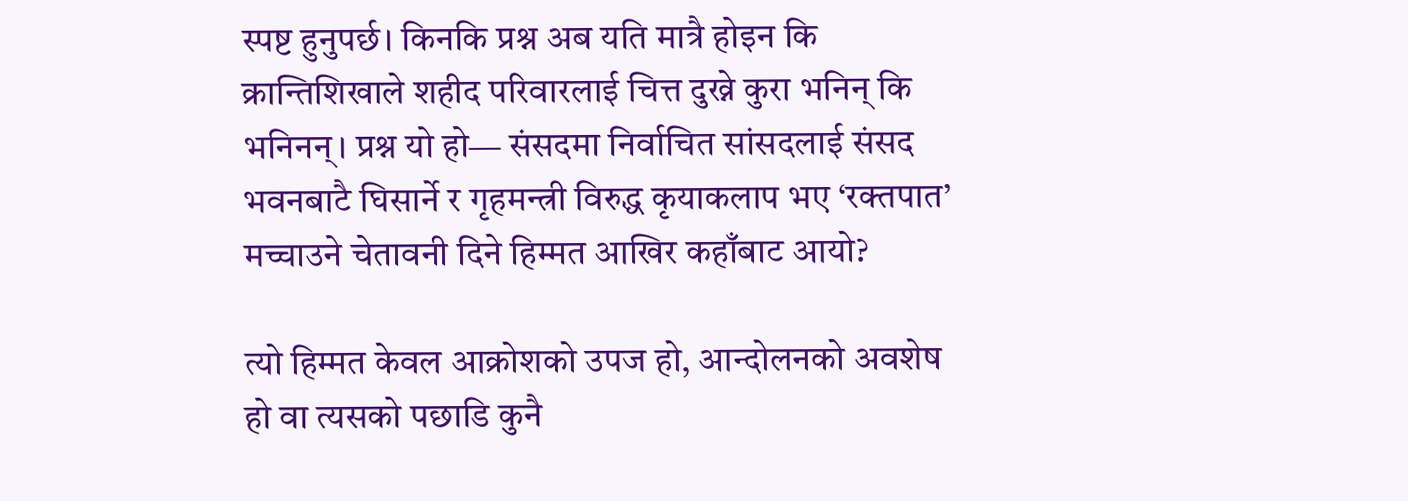स्पष्ट हुनुपर्छ। किनकि प्रश्न अब यति मात्रै होइन कि क्रान्तिशिखाले शहीद परिवारलाई चित्त दुख्ने कुरा भनिन् कि भनिनन्। प्रश्न यो हो— संसदमा निर्वाचित सांसदलाई संसद भवनबाटै घिसार्ने र गृहमन्त्री विरुद्ध कृयाकलाप भए ‘रक्तपात’ मच्चाउने चेतावनी दिने हिम्मत आखिर कहाँबाट आयो?

त्यो हिम्मत केवल आक्रोशको उपज हो, आन्दोलनको अवशेष हो वा त्यसको पछाडि कुनै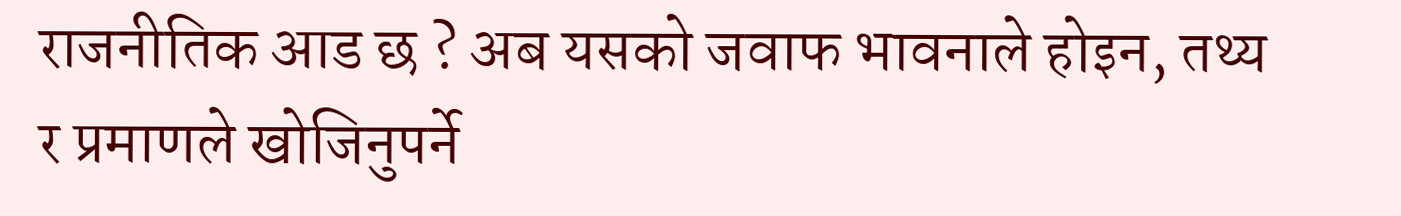राजनीतिक आड छ ? अब यसको जवाफ भावनाले होइन, तथ्य र प्रमाणले खोजिनुपर्ने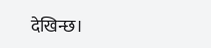देखिन्छ।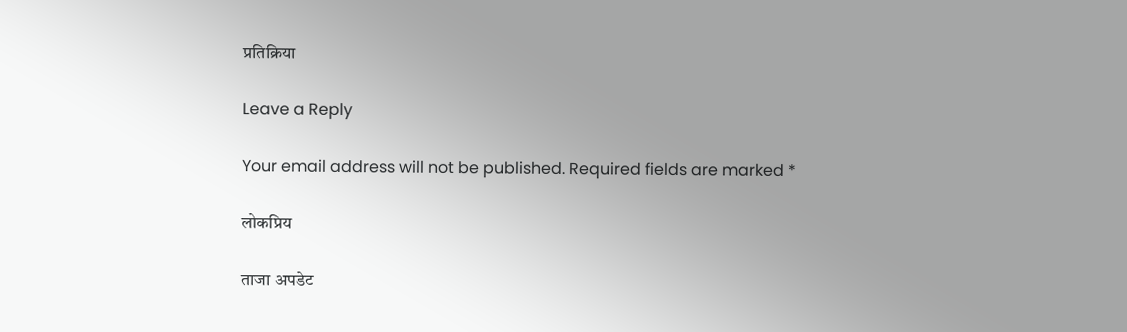प्रतिक्रिया

Leave a Reply

Your email address will not be published. Required fields are marked *

लोकप्रिय

ताजा अपडेट